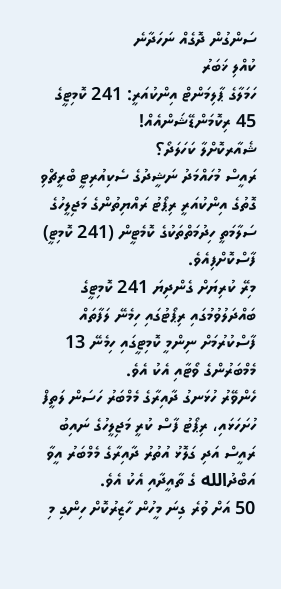ސަންގުން ދޮގެއް ނަހަދާނެ
ކުއްލި ޚަބަރު
ހަމަލާގެ ޕާލިމަންޓް އިންކުއަރީ: 241 ކޮމިޓީގެ 45 ރިކޮމަންޑޭޝަންއެއް!
ޝެއާރކޮށްލާ ކަހަލަދޯ؟
ރައީސް މުހައްމަދު ނަޝީދުގެ ސެކިއުރިޓީ ބްރީޗްވި ގޮތުގެ އިންކުއަރީ ރިޕޯޓު ރައްޔިތުންގެ މަޖިލީހުގެ ސަލާމަތީ ހިދުމަތްތަކުގެ ކޮމެޓީން (241 ކޮމިޓީ) ފާސްކޮށްފިއެވެ.
މިރޭ ކުރިޔަށް ގެންދިޔަ 241 ކޮމިޓީގެ ބައްދަލުވުމުގައި ރިޕޯޓުގައި ހިމެނޭ ލަފާތައް ފާސްކުރުމަށް ނިންމީ ކޮމިޓީގައި ހިމެނޭ 13 މެމްބަރުންގެ ވޯޓާއި އެކު އެވެ.
ހެންވޭރު ހުޅަނގު ދާއިރާގެ މެމްބަރު ހަސަން ލަތީފް ހުށަހަޅައި، ރިޕޯޓު ފާސް ކުރީ މަޖިލީހުގެ ނައިބު ރައީސް އަދި ގަލޮޅު އުތުރު ދާއިރާގެ މެމްބަރު އީވާ އަބްދުالله ގެ ތާއީދާއި އެކު އެވެ.
50 އަށް ވުރެ ގިނަ މީހުން ހާޒިރުކޮށް ހިންގި މި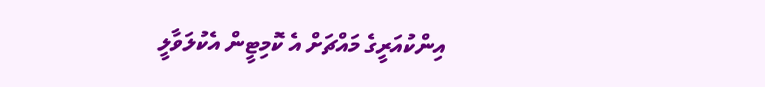އިންކުއަރީގެ މައްޗަށް އެ ކޮމިޓީން އެކުލަވާލީ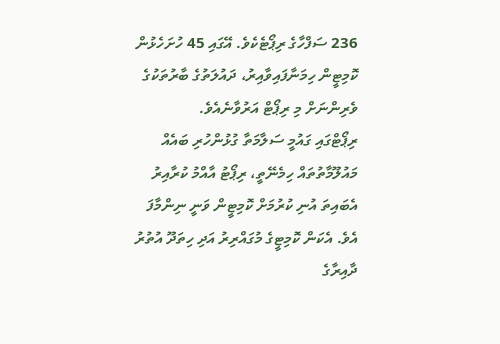236 ސަފްހާގެ ރިޕޯޓެކެވެ. އޭގައި 45 ހުށަހެޅުން ކޮމިޓީން ހިމަނާފައިވާއިރު، ދައުލަތުގެ ބާރުތަކުގެ ވެރިންނަށް މި ރިޕޯޓް އަރުވާނެއެވެ.
ރިޕޯޓްގައި ގައުމީ ސަލާމަތާ ގުޅުންހުރި ބައެއް މައުލޫމާތުތައް ހިމެނޭތީ، ރިޕޯޓު އާއްމު ކުރާއިރު އެބައިތަ އުނި ކުރުމަށް ކޮމިޓީން ވަނީ ނިންމާފަ އެވެ. އެކަން ކޮމިޓީގެ މުގައްރިރު އަދި ހިތަދޫ އުތުރު ދާއިރާގެ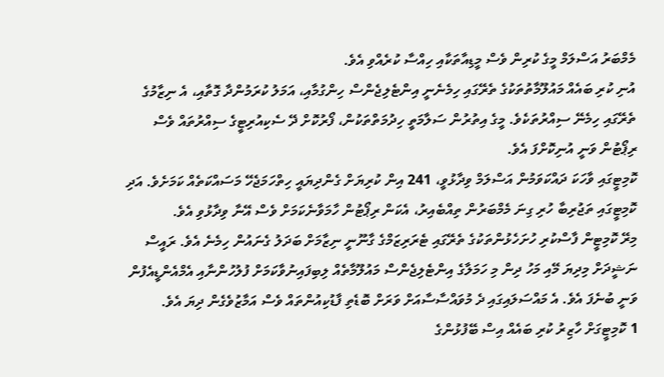މެމްބަރު އަސްލަމް މީގެ ކުރިން ވެސް މީޑިއާތަކާއި ހިއްސާ ކުރެއްވި އެވެ.
އުނި ކުރި ބައެއް މައުލޫމާތުތަކުގެ ތެރޭގައި ހިމެނެނީ އިންޓެލިޖެންސް ހިންގުމާއި، އަމަލު ކުރަމުންދާ ގޮތާއި، އެ ނިޒާމުގެ ތެރޭގައި ހިމެނޭ ސިއްރުތަކެވެ. މީގެ އިތުރުން ސަލާމަތީ ހިދުމަތްތަކުން، ފޯރުކޮށް ދޭ ސެކިއުރިޓީގެ ސިއްރުތައް ވެސް ރިޕޯޓުން ވަނީ އުނިކޮށްފަ އެވެ.
ކޮމިޓީގައި ވާހަކަ ދައްކަވަމުން އަސްލަމް ވިދާޅުވީ، 241 އިން ކުރިޔަށް ގެންދިޔައީ ހިތްހަމަޖެހޭ މަސައްކަތެއް ކަމަށެވެ. އަދި ކޮމިޓީގައި ތަޖުރިބާ ހުރި ގިނަ މެމްބަރުން ތިއްބެއިރު، އެކަން ރިޕޯޓުން ހާމަވާނެކަމަށް ވެސް އޭނާ ވިދާޅުވި އެވެ.
މިރޭ ކޮމިޓީން ފާސްކުރި ހުށަހެޅުންތަކުގެ ތެރޭގައި ޓެރަރިޒަމްގެ ގާނޫނީ ނިޒާމަށް ބަދަލު ގެނައުން ހިމެނެ އެވެ. ރައީސް ނަޝީދަށް މިދިޔަ މޭއި މަހު ދިން މި ހަމަލާގެ އިންޓެލިޖެންސް މައުލޫމާތެއް ލިބިފައިނުވާކަމަށް ފުލުހުންނާއި އެމްއެންޑީއެފުން ވަނީ ބުނެފަ އެވެ. އެ މައްސަލައިގައި ދެ މުވައްސާސާއަށް ވަރަށް ބޮޑެތި ފާޑުކިއުންތައް ވެސް އަމާޒުވެގެން ދިޔަ އެވެ.
1 ކޮމިޓީގަށް ހާޒިރު ކުރި ބައެއް އިސް ބޭފުޅުންގެ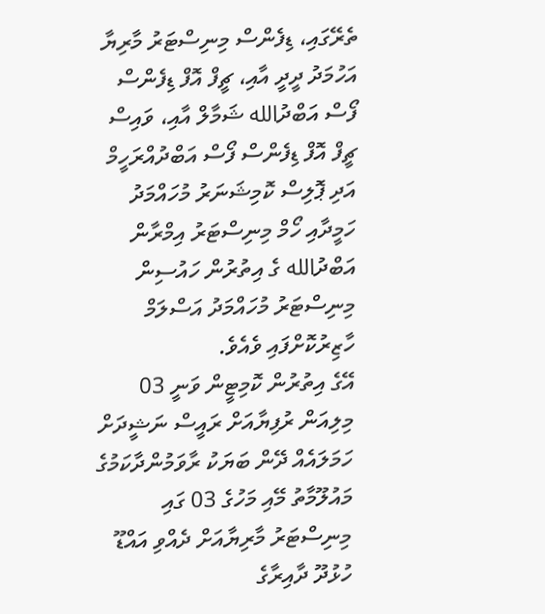ތެރޭގައި، ޑިފެންސް މިނިސްޓަރު މާރިޔާ އަހުމަދު ދީދީ އާއި، ޗީފް އޮފް ޑިފެންސް ފޯސް އަބްދުالله ޝަމާލް އާއި، ވައިސް ޗީފް އޮފް ޑިފެންސް ފޯސް އަބްދުއްރަހީމް އަދި ޕޮލިސް ކޮމިޝަނަރު މުހައްމަދު ހަމީދާއި ހޯމް މިނިސްޓަރު އިމްރާން އަބްދުالله ގެ އިތުރުން ހައުސިން މިނިސްޓަރު މުހައްމަދު އަސްލަމް ހާޒިރުކޮށްފައި ވެއެވެ.
އޭގެ އިތުރުން ކޮމިޓީން ވަނީ 03 މިލިއަން ރުފިޔާއަށް ރައީސް ނަޝީދަށް ހަމަލައެއް ދޭން ބަޔަކު ރާވަމުންދާކަމުގެ މައުލޫމާތު މޭއި މަހުގެ 03 ގައި މިނިސްޓަރު މާރިޔާއަށް ދެއްވި އައްޑޫ ހުޅުދޫ ދާއިރާގެ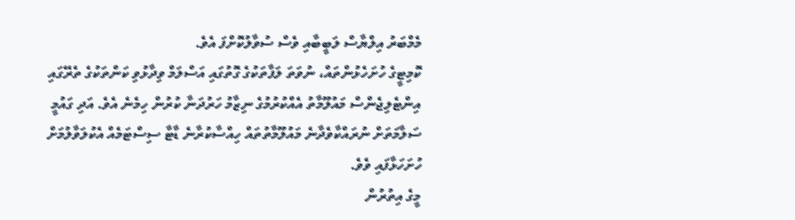މެމްބަރު އިލްޔާސް ލަބީބާއި ވެސް ސުވާލުކޮށްފަ އެވެ.
ކޮމިޓީގެ ހުށަހެޅުންތައް، ނުވަތަ ލަފާތަކުގެ ގޮތުގައި އަސްލަމް ވިދާޅުވި ކަންތަކުގެ ތެރޭގައި އިންޓެލިޖެންސް މައުލޫމާތު އެއްކުރުމުގެ ނިޒާމު ހަރުދަނާ ކުރުން ހިމެނެ އެވެ. އަދި ގައުމީ ސަލާމަތަށް ނުރައްކާވެދާނެ މައުލޫމާތުތައް ހިއްސާކުރާނެ ޑާޓާ ސިސްޓަމެއް އެކުލަވާލުމަށް ހުށަހަޅާފައި ވެވެ.
މީގެ އިތުރުން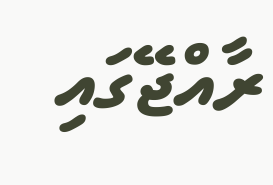ރާއްޖޭގައި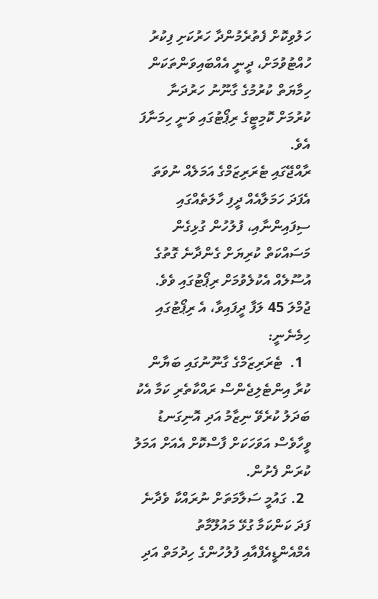ހަލުވިކޮށް ފެތުރެމުންދާ ހަރުކަށި ފިކުރު ހުއްޓުވުމަށް، ދީނީ އެއްބައިވަންތަކަން ހިމާޔަތް ކުރުމުގެ ގާނޫނު ހަރުދަނާ ކުރުމަށް ކޮމިޓީގެ ރިޕޯޓުގައި ވަނީ ހިމަނާފަ އެވެ.
ރާއްޖޭގައި ޓެރަރިޒަމްގެ އަމަލެއް ނުވަތަ އެފަދަ ހަމަލާއެއް ދީފި ހާލަތެއްގައި ސިފައިންނާއި، ފުލުހުން ގުޅިގެން މަސައްކަތް ކުރިޔަށް ގެންދާނެ ގޮތުގެ އުސޫލެއް އެކުލެވުމަށް ރިޕޯޓުގައި ވެވެ.
ޖުމްލަ 45 ލަފާ ދީފައިވާ، އެ ރިޕޯޓުގައި ހިމެނެނީ:
  1.  ޓެރަރިޒަމްގެ ގާނޫނުގައި ބަޔާން ކުރާ އިންޓެލިޖެންސް ރައްކާތެރި ކަމާ އެކު ބަދަލު ކުރެވޭ ނިޒާމު އަދި އޮނިގަނޑު ވީހާވެސް އަވަހަކަށް ފާސްކޮށް އެއަށް އަމަލު ކުރަން ފެށުން.
  2. ގައުމީ ސަލާމަތަށް ނުރައްކާ ވެދާނެ ފަދަ ކަންކަމާ ގުޅޭ މައުލޫމާތު އެމްއެންޑީއެފްއާއި ފުލުހުންގެ ހިދުމަތް އަދި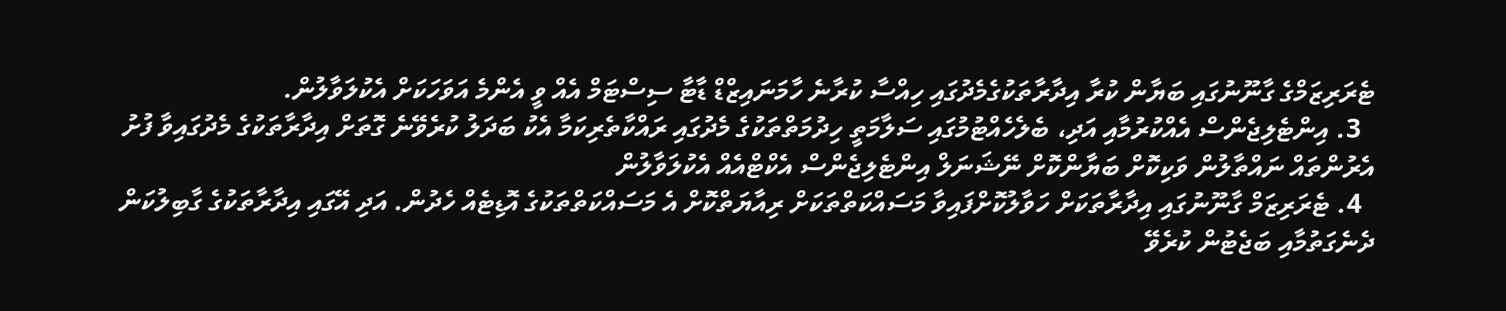ޓެރަރިޒަމްގެ ގާނޫނުގައި ބަޔާން ކުރާ އިދާރާތަކުގެމެދުގައި ހިއްސާ ކުރާނެ ހާމަނައިޒްޑް ޑާޓާ ސިސްޓަމް އެއް ވީ އެންމެ އަވަހަކަށް އެކުލަވާލުން.
  3. އިންޓެލިޖެންސް އެއްކުރުމާއި އަދި، ބެލެހެއްޓުމުގައި ސަލާމަތީ ހިދުމަތްތަކުގެ މެދުގައި ރައްކާތެރިކަމާ އެކު ބަދަލު ކުރެވޭނެ ގޮތަށް އިދާރާތަކުގެ މެދުގައިވާ ފުށު އެރުންތައް ނައްތާލުން ވަކިކޮށް ބަޔާންކޮށް ނޭޝަނަލް އިންޓެލިޖެންސް އެކްޓްއެއް އެކުލަވާލުން
  4. ޓެރަރިޒަމް ގާނޫނުގައި އިދާރާތަކަށް ހަވާލުކޮށްފައިވާ މަސައްކަތްތަކަށް ރިއާޔަތްކޮށް އެ މަސައްކަތްތަކުގެ އޮޑިޓެއް ހެދުން. އަދި އޭގައި އިދާރާތަކުގެ ގާބިލުކަން ދެނެގަތުމާއި ބަޖެޓުން ކުރެވޭ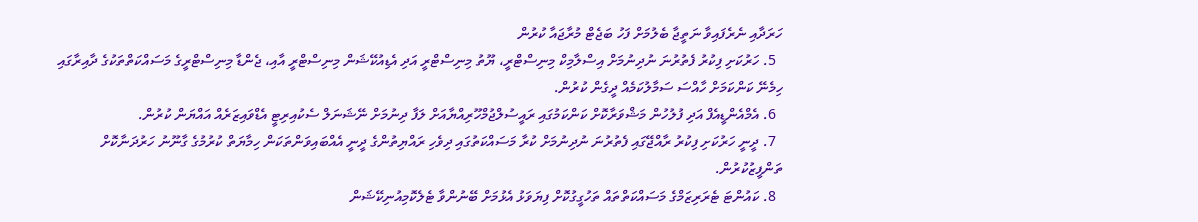ހަރަދާއި ނެރެފައިވާ ނަތީޖާ ބެލުމަށް ފަހު ބަޖެޓް މުރާޖައާ ކުރުން
  5. ހަރުކަށި ފިކުރު ފެތުރުނަ ނުދިނުމަށް އިސްލާމިކް މިނިސްޓްރީ، ޔޫތު މިނިސްޓްރީ އަދި އެޑިއުކޭޝަން މިނިސްޓްރީ އާއި، ޖެންޑާ މިނިސްޓްރީގެ މަސައްކަތްތަކުގެ ދާއިރާގައި ހިމެނޭ ކަންކަމަށް ހާއްސަ ސަމާލުކަމެއް ދީގެން ކުރުން.
  6. އެމްއެންޑީއެފް އަދި ފުލުހުން މަޝްވަރާކޮށް ކަންކަމުގައި ރައީސުލްޖުމްހޫރިއްޔާއަށް ލަފާ ދިނުމަށް ނޭޝަނަލް ސެކުއިރިޓީ އެޑްވައިޒަރެއް އައްޔަން ކުރުން.
  7. ދީނީ ހަރުކަށި ފިކުރު ރާއްޖޭގައި ފެތުރުނަ ނުދިނުމަށް ކުރާ މަސައްކަތުގައި ދިވެހި ރައްޔިތުންގެ ދީނީ އެއްބައިވަންތަކަން ހިމާޔަތް ކުރުމުގެ ގާނޫނު ހަރުދަނާކޮށް ތަންފީޒުކުރުން.
  8. ކައުންޓަ ޓެރަރިޒަމްގެ މަސައްކަތްތައް ތަހުގީގުކޮށް ފިޔަވަޅު އެޅުމަށް ބޭނުންވާ ޓެލެކޮމިއުނިކޭޝަން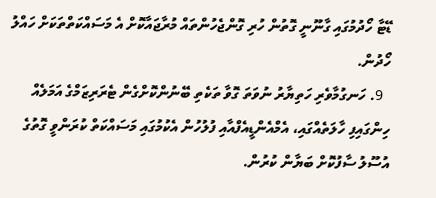ޑޭޓާ ހޯދުމުގައި ގާނޫނީ ގޮތުން ހުރި ގޮންޖެހުންތައް މުރާޖައާކޮށް އެ މަސައްކަތްތަކަށް ހައްލު ހޯދުން.
  9. ހަނގުމާވެރި ހަތިޔާރު ނުވަތަ ގޮވާ ތަކެތި ބޭނުންކޮށްގެން ޓެރަރިޒަމްގެ އަމަލެއް ހިންގައިފި ހާލަތެއްގައި، އެމްއެންޑީއެފްއާއި ފުލުހުން އެކުމުގައި މަސައްކަތް ކުރަންވީ ގޮތުގެ އުސޫލު ސާފުކޮށް ބަޔާން ކުރުން.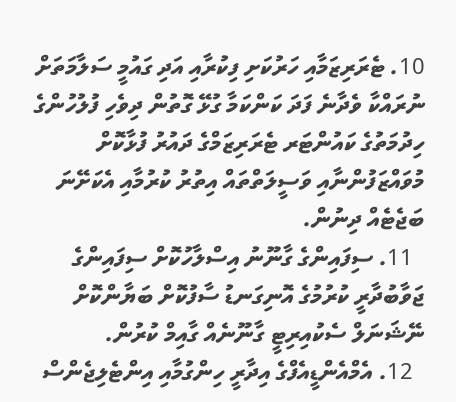10. ޓެރަރިޒަމާއި ހަރުކަށި ފިކުރާއި އަދި ގައުމީ ސަލާމަތަށް ނުރައްކާ ވެދާނެ ފަދަ ކަންކަމާ ގުޅޭ ގޮތުން ދިވެހި ފުލުހުންގެ ހިދުމަތުގެ ކައުންޓަރ ޓެރަރިޒަމްގެ ދައުރު ފުޅާކޮށް މުވައްޒަފުންނާއި ވަސީލަތްތައް އިތުރު ކުރުމާއި އެކަށޭނަ ބަޖެޓެއް ދިނުން.
  11. ސިފައިންގެ ގާނޫނު އިސްލާހުކޮށް ސިފައިންގެ ޖަވާބުދާރީ ކުރުމުގެ އޮނިގަނޑު ސާފުކޮށް ބަޔާންކޮށް ނޭޝަނަލް ސެކުއިރިޓީ ގާނޫނެއް ގާއިމް ކުރުން.
  12. އެމްއެންޑީއެފްގެ އިދާރީ ހިންގުމާއި އިންޓެލިޖެންސް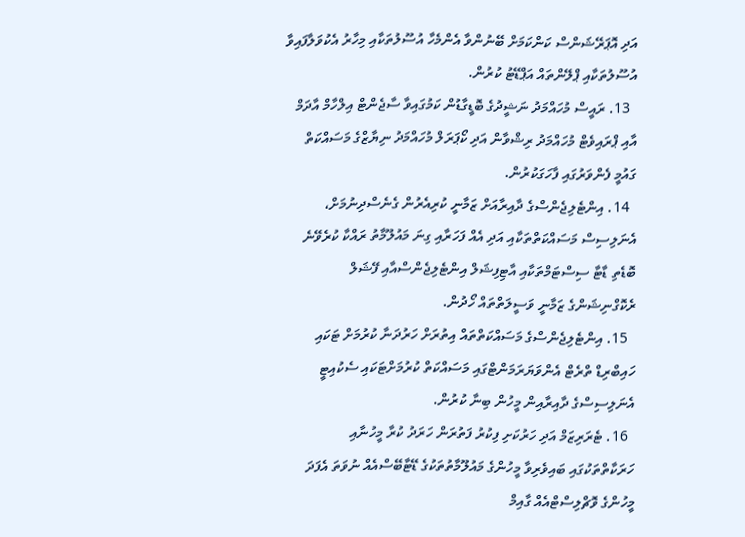އަދި އޮޕަރޭޝަންސް ކަންކަމަށް ބޭނުންވާ އެންމެހާ އުސޫލުތަކާއި މިހާރު އެކުވަލާފައިވާ އުސޫލުތަކާއި ޕްލޭންތައް އަޕްޑޭޓު ކުރުން.
  13. ރައީސް މުހައްމަދު ނަޝީދުގެ ބޮޑީގާޑުން ކަމުގައިވާ ސާޖެންޓް އިލްހާމް އާދަމް އާއި ޕްރައިވެޓް މުހައްމަދު ރިޝްވާން އަދި ކޯޕަރަލް މުހައްމަދު ނިޔާޒްގެ މަސައްކަތް ގައުމީ ފެންވަރުގައި ފާހަގަކުރުން.
  14. އިންޓެލިޖެންސްގެ ދާއިރާއަށް ޒަމާނީ ކުރިއެރުން ގެނެސްދިނުމަށް، އެނަލިސިސް މަސައްކަތްތަކާއި އަދި އެއް ފަހަރާއި ގިނަ މައުލޫމާތު ރައްކާ ކުރެވޭނެ ބޮޑެތި ޑާޓާ ސިސްޓަމްތަކާއި އާޓިފިޝަލް އިންޓެލިޖެންސްއާއި ފޭޝަލް ރެކޮގްނިޝަންގެ ޒަމާނީ ވަސީލަތްތައް ހޯދުން.
  15. އިންޓެލިޖެންސްގެ މަސައްކަތްތައް އިތުރަށް ހަރުދަނާ ކުރުމަށް ޓަކައި ހައިބްރިޑް ތްރެޓް އެންވަޔަރަމަންޓްގައި މަސައްކަތް ކުރުމަށްޓަކައި ސެކުއިޓީ އެނަލިސިސްގެ ދާއިރާއިން މީހުން ބިނާ ކުރުން.
  16. ޓެރަރިޒަމް އަދި ހަރުކަށި ފިކުރު ފަތުރަން ހަރަދު ކުރާ މީހުނާއި ހަރަކާތްތަކުގައި ބައިވެރިވާ މީހުންގެ މައުލޫމާތުތަކުގެ ޑޭޓާބޭސްއެއް ނުވަތަ އެފަދަ މީހުންގެ ވޮޗްލިސްޓްއެއް ގާއިމް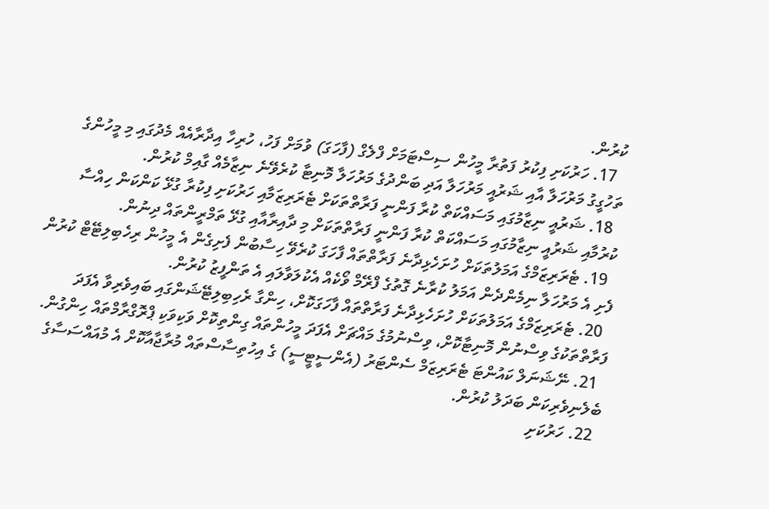ކުރުން.
  17. ހަރުކަށި ފިކުރު ފަތުރާ މީހުން ސިސްޓަމަށް ފްލެގް (ފާހަގަ) ވުމަށް ފަހު، ހުރިހާ އިދާރާއެއް މެދުގައި މި މީހުންގެ ތަހުގީގު މަރުހަލާ އާއި ޝަރުއީ މަރުހަލާ އަދި ބަންދުގެ މަރުހަލާ މޮނިޓާ ކުރެވޭނެ ނިޒާމެއް ގާއިމް ކުރުން.
  18. ޝަރުއީ ނިޒާމުގައި މަސައްކަތް ކުރާ ފަންނީ ފަރާތްތަކަށް ޓެރަރިޒަމާއި ހަރުކަށި ފިކުރާ ގުޅޭ ކަންކަން ހިއްސާ ކުރުމާއި ޝަރުއީ ނިޒާމުގައި މަސައްކަތް ކުރާ ފަންނީ ފަރާތްތަކަށް މި ދާއިރާއާއި ގުޅޭ ތަމްރީންތައް ދިނުން.
  19. ޓެރަރިޒަމްގެ އަމަލުތަކަށް ހުށަހެޅިދާނެ ފަރާތްތައް ފާހަގަ ކުރެވޭ ހިސާބުން ފެށިގެން އެ މީހުން ރިހެބިލިޓޭޓް ކުރުން ފެށި އެ މަރުހަލާ ނިމެންދެން އަމަލު ކުރާނެ ގޮތުގެ ފްރޭމް ވޯކެއް އެކުލަވާލައި އެ ތަންފީޒު ކުރުން.
  20. ޓެރަރިޒަމްގެ އަމަލުތަކަށް ހުށަހެޅިދާނެ ފަރާތްތައް ފާހަގަކޮށް، ހިންގާ ރެހިބިލިޓޭޝަންގައި ބައިވެރިވާ އެފަދަ ފަރާތްތަކުގެ ވިސްނުން މޮނިޓާކޮށް، ވިސްނުމުގެ މައްޗަށް އެފަދަ މީހުންތައް ގިންތިކޮށް ވަކިވަކި ޕްރޮގްރާމްތައް ހިންގުން.
  21. ނޭޝަނަލް ކައުންޓަ ޓެރަރިޒަމް ސެންޓަރު (އެންސީޓީސީ) ގެ އިހުތިސާސްތައް މުރާޖާއާކޮށް އެ މުއައްސަސާގެ ބެލެނިވެރިކަން ބަދަލު ކުރުން.
  22. ހަރުކަށި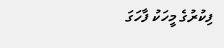ފިކުރުގެ މީހަކު ފާހަގަ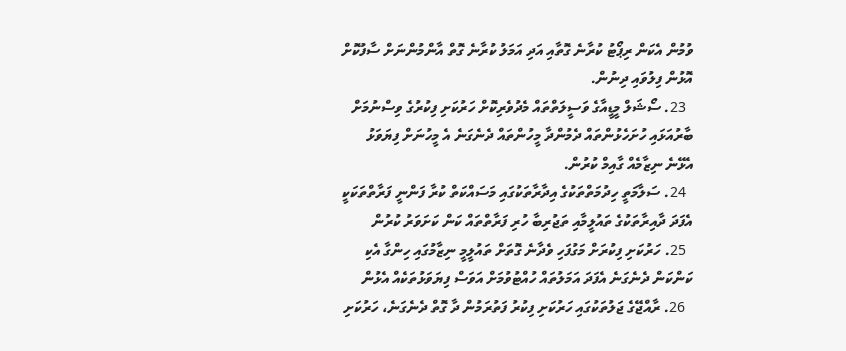ވުމުން އެކަން ރިޕޯޓު ކުރާނެ ގޮތާއި އަދި އަމަލު ކުރާނެ ގޮތް އާންމުންނަށް ސާފުކޮށް އޮޅުން ފިލުވައި ދިނުން.
  23. ސޯޝަލް މީޑީއާގެ ވަސީލަތްތައް މެދުވެރިކޮށް ހަރުކަށި ފިކުރުގެ ވިސްނުމަށް ބާރުއަޅައި ހުށަހެޅުންތައް ދެމުންދާ މީހުންތައް ދެނެގަނެ އެ މީހުނަށް ފިޔަވަޅު އެޅޭނެ ނިޒާމެއް ގާއިމް ކުރުން.
  24. ސަލާމަތީ ހިދުމަތްތަކުގެ އިދާރާތަކުގައި މަސައްކަތް ކުރާ ފަންނީ ފަރާތްތަކަކީ އެފަދަ ދާއިރާތަކުގެ ތައުލީމާއި ތަޖުރިބާ ހުރި ފަރާތްތައް ކަން ކަށަވަރު ކުރުން
  25. ހަރުކަށި ފިކުރަށް މަގުފަހި ވެދާނެ ގޮތަށް ތައުލީމީ ނިޒާމުގައި ހިންގާ އެކި ކަންކަން ދެނެގަނެ އެފަދަ އަމަލުތައް ހުއްޓުވުމަށް އަވަސް ފިޔަވަޅުތަކެއް އެޅުން
  26. ރާއްޖޭގެ ޖަލުތަކުގައި ހަރުކަށި ފިކުރު ފަތުރަމުން ދާ ގޮތް ދެނެގަނެ، ހަރުކަށި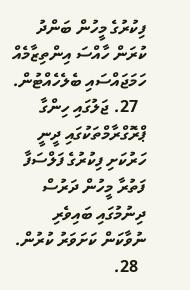ފިކުރުގެ މީހުން ބަންދު ކުރަން ހާއްސަ އިންތިޒާމެއް ހަމަޖައްސައި ބެލެހެއްޓުން.
  27. ޖަލުގައި ހިންގާ ޕްރޮގްރާމްތަކުގައި ދީނީ ހަރުކަށި ފިކުރުގެ ފަލްސަފާ ފަތުރާ މީހުން ދަރުސް ދިނުމުގައި ބައިވެރި ނުވާކަން ކަށަވަރު ކުރުން.
  28.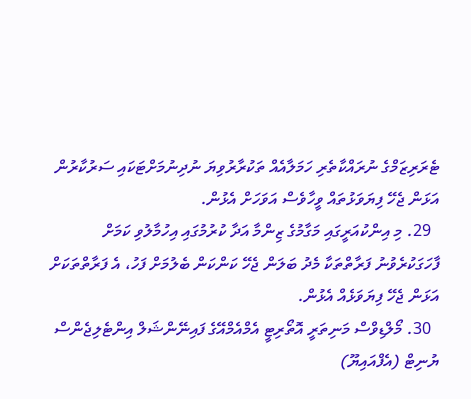ޓެރަރިޒަމްގެ ނުރައްކާތެރި ހަމަލާއެއް ތަކުރާރުވިޔަ ނުދިނުމަށްޓަކައި ސަރުކާރުން އަޅަން ޖެހޭ ފިޔަވަޅުތައް ވީހާވެސް އަވަހަށް އެޅުން.
  29. މި އިންކުއަރީގައި މަގާމުގެ ޒިންމާ އަދާ ކުރުމުގައި އިހުމާލުވި ކަމަށް ފާހަގަކުރެވުނު ފަރާތްތަކާ މެދު ބަލަން ޖެހޭ ކަންކަން ބެލުމަށް ފަހު، އެ ފަރާތްތަކަށް އަޅަން ޖެހޭ ފިޔަވަޅެއް އެޅުން.
  30. މޯލްޑިވްސް މަނިތަރީ އޮތޯރިޓީ އެމްއެމްއޭގެ ފައިނޭންޝަލް އިންޓެލިޖެންސް ޔުނިޓް (އެފްއައިޔޫ)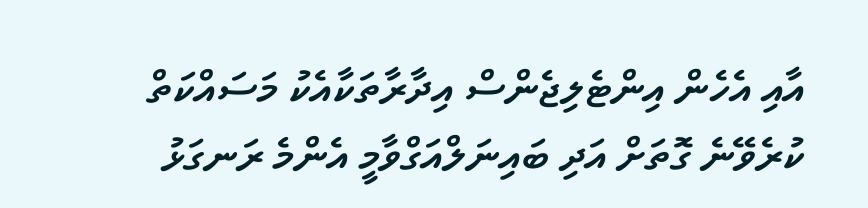އާއި އެހެން އިންޓެލިޖެންސް އިދާރާތަކާއެކު މަސައްކަތް ކުރެވޭނެ ގޮތަށް އަދި ބައިނަލްއަގްވާމީ އެންމެ ރަނގަޅު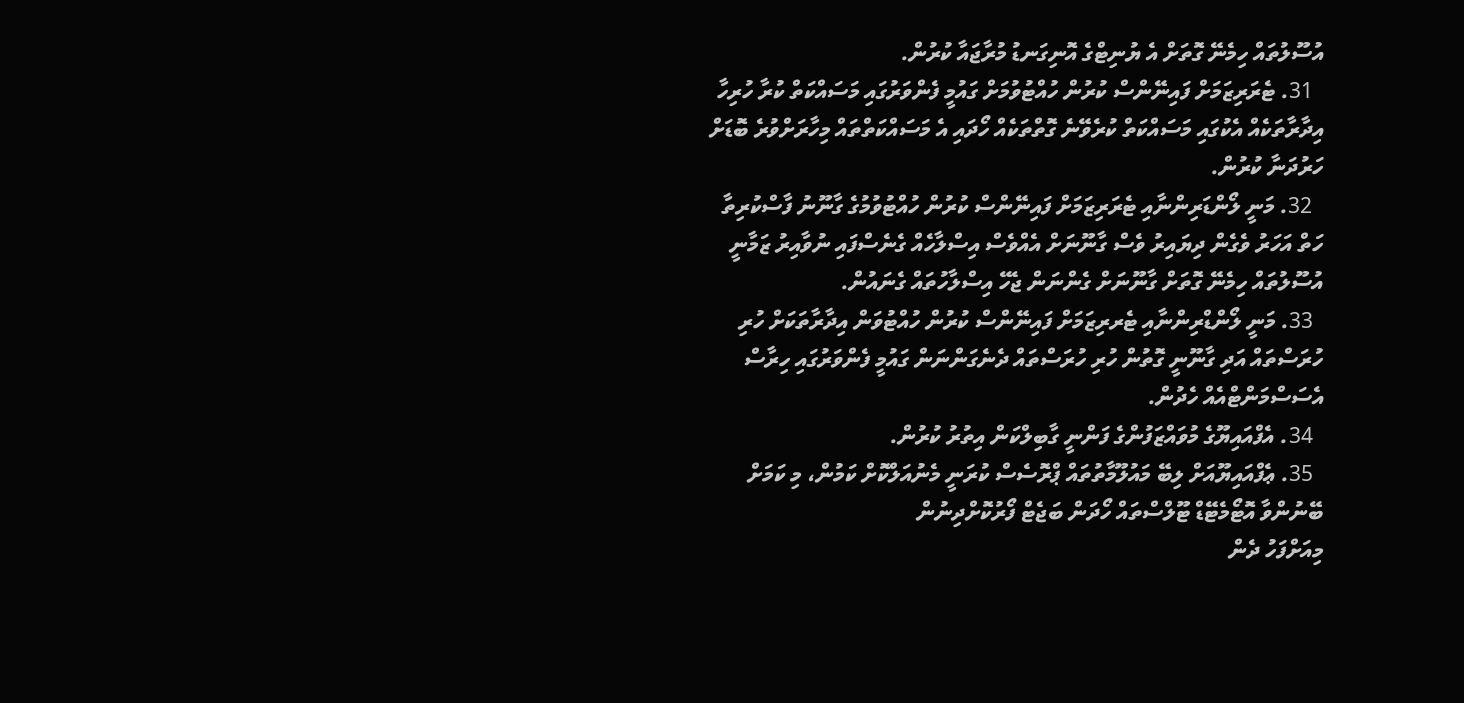އުސޫލުތައް ހިމެނޭ ގޮތަށް އެ ޔުނިޓްގެ އޮނިގަނޑު މުރާޖައާ ކުރުން.
  31. ޓެރަރިޒަމަށް ފައިނޭންސް ކުރުން ހުއްޓުވުމަށް ގައުމީ ފެންވަރުގައި މަސައްކަތް ކުރާ ހުރިހާ އިދާރާތަކެއް އެކުގައި މަސައްކަތް ކުރެވޭނެ ގޮތްތަކެއް ހޯދައި އެ މަސައްކަތްތައް މިހާރަށްވުރެ ބޮޑަށް ހަރުދަނާ ކުރުން.
  32. މަނީ ލޯންޑަރިންނާއި ޓެރަރިޒަމަށް ފައިނޭންސް ކުރުން ހުއްޓުވުމުގެ ގާނޫނު ފާސްކުރިތާ ހަތް އަހަރު ވެގެން ދިޔައިރު ވެސް ގާނޫނަށް އެއްވެސް އިސްލާހެއް ގެނެސްފައި ނުވާއިރު ޒަމާނީ އުސޫލުތައް ހިމެނޭ ގޮތަށް ގާނޫނަށް ގެންނަން ޖެހޭ އިސްލާހުތައް ގެނައުން.
  33. މަނީ ލޯންޑްރިންނާއި ޓެރރިޒަމަށް ފައިނޭންސް ކުރުން ހުއްޓުވަން އިދާރާތަކަށް ހުރި ހުރަސްތައް އަދި ގާނޫނީ ގޮތުން ހުރި ހުރަސްތައް ދެނެގަންނަން ގައުމީ ފެންވަރުގައި ހިރާސް އެސަސްމަންޓްއެއް ހެދުން.
  34. އެފްއައިޔޫގެ މުވައްޒަފުންގެ ފަންނީ ގާބިލްކަން އިތުރު ކުރުން.
  35. ޢެފްއައިޔޫއަށް ލިބޭ މައުލޫމާތުތައް ޕްރޮސެސް ކުރަނީ މެނުއަލްކޮށް ކަމުން، މި ކަމަށް ބޭނުންވާ އޮޓޯމެޓޭޑް ޓޫލްސްތައް ހޯދަން ބަޖެޓް ފޯރުކޮށްދިނުން
މިއަށްފަހު ދެން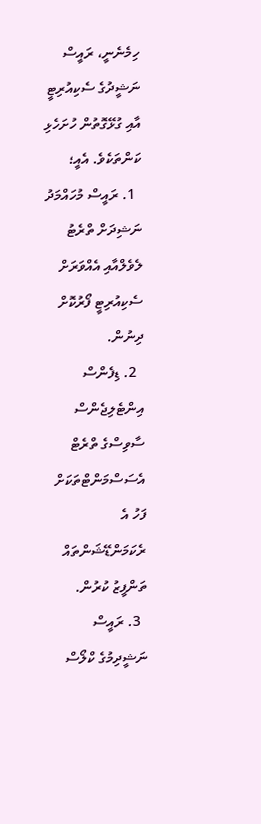ހިމެނެނީ، ރައީސް ނަޝީދުގެ ސެކިއުރިޓީ އާއި ގުޅޭގޮތުން ހުށަހެޅި ކަންތަކެވެ. އެއީ؛
  1. ރައީސް މުހައްމަދު ނަޝިދަށް ތްރެޓު ލެވެލްއާއި އެއްވަރަށް ސެކިއުރިޓީ ފޯރުކޮށް ދިނުން.
  2. ޑިފެންސް އިންޓެލިޖެންސް ސާވިސްގެ ތްރެޓް އެސަސްމަންޓްތަކަށް ފަހު އެ ރެކަމަންޑޭޝަންތައް ތަންފީޒު ކުރުން.
  3. ރައީސް ނަޝީދިމުގެ ކްލޯސް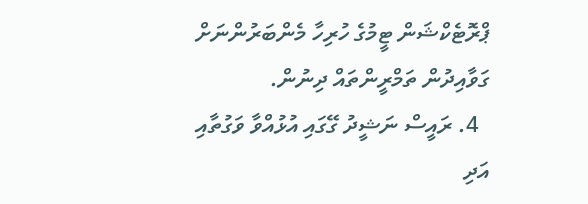ޕްރޮޓެކްޝަން ޓީމުގެ ހުރިހާ މެންބަރުންނަށް ގަވާއިދުން ތަމްރީންތައް ދިނުން.
  4. ރައީސް ނަޝީދު ގޭގައި އުޅުއްވާ ވަގުތާއި އަދި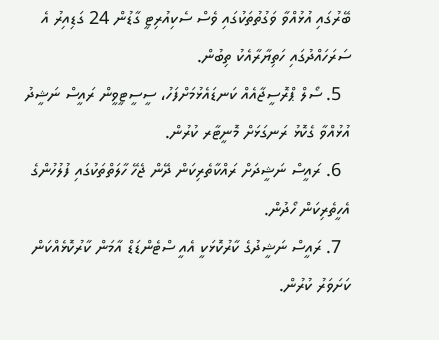ބޭރުގައި އުޅުއްވާ ވަގުތުތަކުގައި ވެސް ސެކިއުރިޓީ ގާޑުން 24 ގަޑިއިރު އެ ސަރަހައްދުގައި ހަތިޔާރާއެކު ތިބުން.
  5. ސޯލް ޕްރޮސީޖާއެއް ކަނޑައެޅުމަށްފަހު، ސީސީޓީވީން ރައީސް ނަޝީދު އުޅުއްވާ ގެކޮޅު ރަނގަޅަށް މޮނީޓާރ ކުރުން.
  6. ރައީސް ނަޝީދަށް ރައްކާތެރިކަން ދޭން ޖެހޭ ހާލަތްތަކުގައި ފުލުހުންގެ އެހީތެރިކަން ހޯދުން.
  7. ރައީސް ނަޝީދުގެ ކާރުކޮޅަކީ އެއީ ސްޓެންޑަޑް އާމަން ކާރުކޮޅެއްކަން ކަށަވަރު ކުރުން.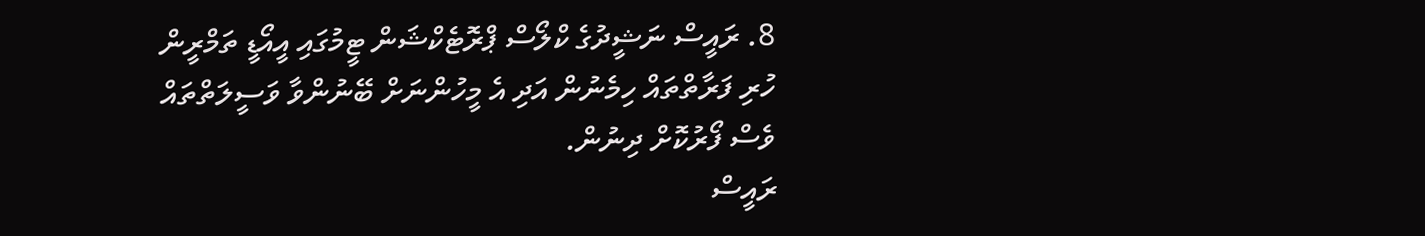8. ރައީސް ނަޝީދުގެ ކްލޯސް ޕްރޮޓެކްޝަން ޓީމުގައި އީއޯޑީ ތަމްރީން ހުރި ފަރާތްތައް ހިމެނުން އަދި އެ މީހުންނަށް ބޭނުންވާ ވަސީލަތްތައް ވެސް ފޯރުކޮށް ދިނުން.
ރައީސް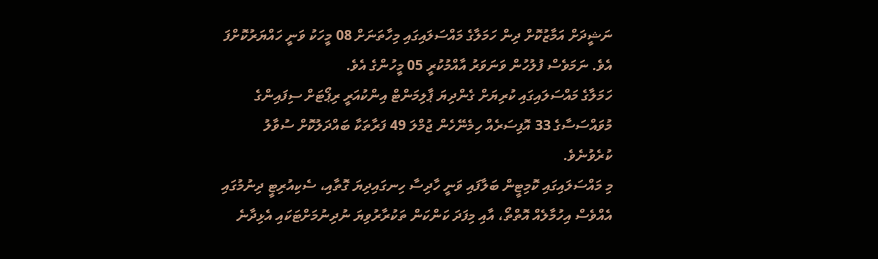ނަޝީދަށް އަމާޒުކޮށް ދިން ހަމަލާގެ މައްސަލައިގައި މިހާތަނަށް 08 މީހަކު ވަނީ ހައްޔަރުކޮށްފަ އެވެ. ނަމަވެސް ފުލުހުން ވަނަވަރު އާއްމުކުރީ 05 މީހުންގެ އެވެ.
ހަމަލާގެ މައްސަލައިގައި ކުރިޔަށް ގެންދިޔަ ޕާލިމަންޓް އިންކުއަރީ ރިޕޯޓަށް ސިފައިންގެ މުވައްސަސާގެ 33 އޮފިސަރެއް ހިމެނޭހެން ޖުމްލަ 49 ފަރާތަކާ ބައްދަލުކޮށް ސުވާލު ކުރެވުނެވެ.
މި މައްސަލައިގައި ކޮމިޓީން ބަލާފައި ވަނީ ހާދިސާ ހިނގައިދިޔަ ގޮތާއި، ސެކިއުރިޓީ ދިނުމުގައި އެއްވެސް އިހުމާލެއް އޮތްތޯ، އާއި މިފަދަ ކަންކަން ތަކުރާރުވިޔަ ނުދިނުމަށްޓަކައި އެޅިދާނެ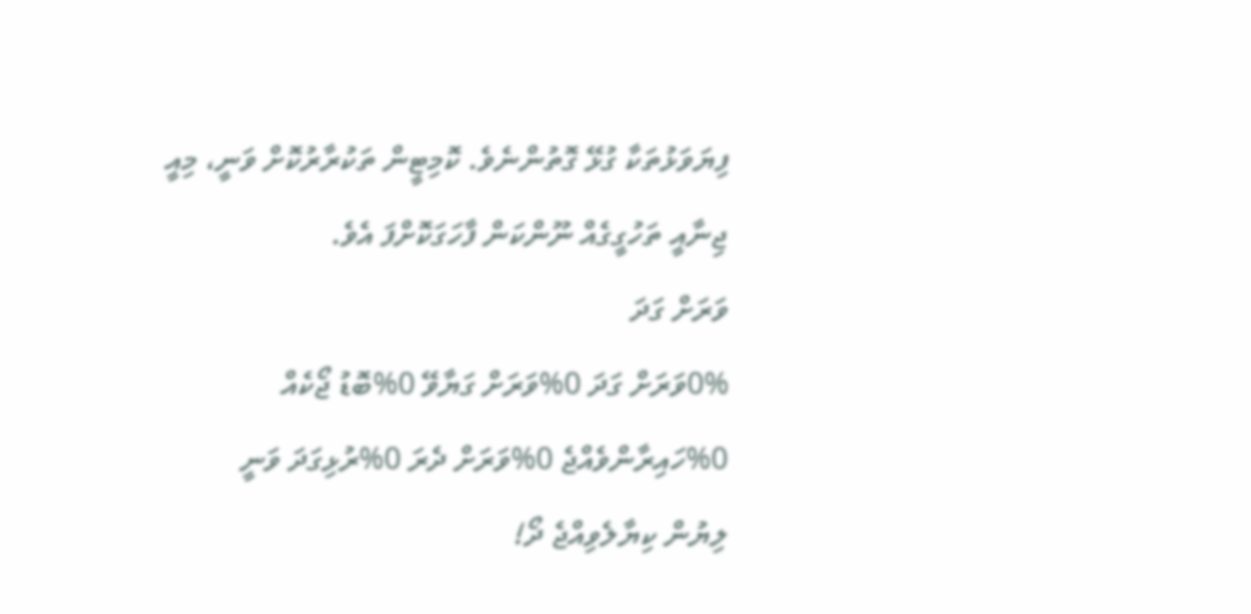ފިޔަވަޅުތަކާ ގުޅޭ ގޮތުންނެވެ. ކޮމިޓީން ތަކުރާރުކޮށް ވަނީ، މިއީ ޖިނާއީ ތަހުގީގެއް ނޫންކަން ފާހަގަކޮށްފަ އެވެ.
ވަރަށް ގަދަ
0%ވަރަށް ގަދަ 0%ވަރަށް ގަޔާވޭ 0%ބޮޑު ޖޯކެއް 0%ހައިރާންވެއްޖެ 0%ވަރަށް ދެރަ 0%ރުޅިގަދަ ވަނީ
ލިޔުން ކިޔާލެވިއްޖެ ދޯ!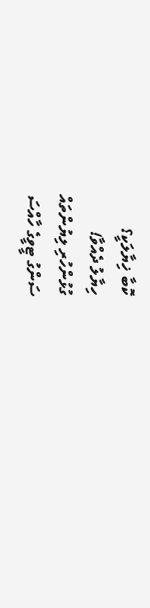ކޮބާ ޚިޔާލަކީ؟
ހިޔާލު ދެއްވާ!
ގުޅުންހުރި ލިޔުންތައް
ސަންގު ޓީވީގެ ހާއްސަ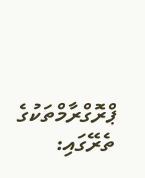ޕްރޮގްރާމްތަކުގެ ތެރޭގައި: